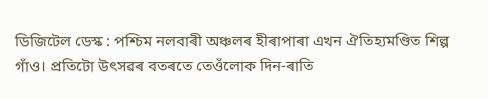ডিজিটেল ডেস্ক : পশ্চিম নলবাৰী অঞ্চলৰ হীৰাপাৰা এখন ঐতিহ্যমণ্ডিত শিল্প গাঁও। প্রতিটো উৎসৱৰ বতৰতে তেওঁলোক দিন-ৰাতি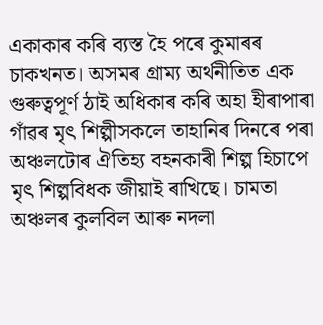একাকাৰ কৰি ব্যস্ত হৈ পৰে কুমাৰৰ চাকখনত। অসমৰ গ্ৰাম্য অর্থনীতিত এক গুৰুত্বপূৰ্ণ ঠাই অধিকাৰ কৰি অহা হীৰাপাৰা গাঁৱৰ মৃৎ শিল্পীসকলে তাহানিৰ দিনৰে পৰা অঞ্চলটোৰ ঐতিহ্য বহনকাৰী শিল্প হিচাপে মৃৎ শিল্পবিধক জীয়াই ৰাখিছে। চামতা অঞ্চলৰ কুলবিল আৰু নদলা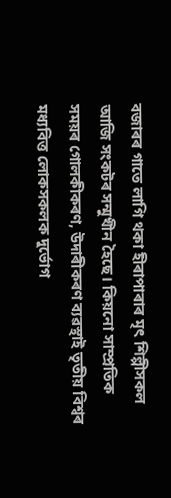বজাৰৰ গাতে লাগি থকা হীৰাপাৰাৰ মৃৎ শিল্পীসকল আজি সংকটৰ সন্মুখীন হৈছে। কিয়নো সাম্প্রতিক সময়ৰ গোলকীকৰণ, উদাৰীকৰণ ব্যৱস্থাই তৃতীয় বিশ্বৰ মধ্যবিত্ত লোকসকলক দুর্ভোগ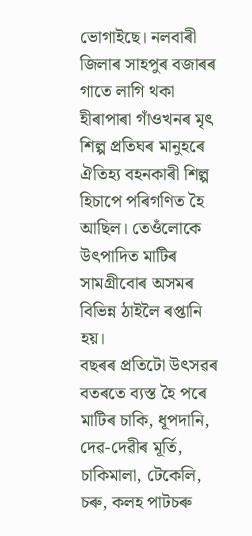ভোগাইছে। নলবাৰী জিলাৰ সাহপুৰ বজাৰৰ গাতে লাগি থকা হীৰাপাৰা গাঁওখনৰ মৃৎ শিল্প প্ৰতিঘৰ মানুহৰে ঐতিহ্য বহনকাৰী শিল্প হিচাপে পৰিগণিত হৈ আছিল। তেওঁলোকে উৎপাদিত মাটিৰ সামগ্ৰীবোৰ অসমৰ বিভিন্ন ঠাইলৈ ৰপ্তানি হয়।
বছৰৰ প্ৰতিটো উৎসৱৰ বতৰতে ব্যস্ত হৈ পৰে মাটিৰ চাকি, ধূপদানি, দেৱ-দেৱীৰ মূৰ্তি, চাকিমালা, টেকেলি, চৰু, কলহ পাটচৰু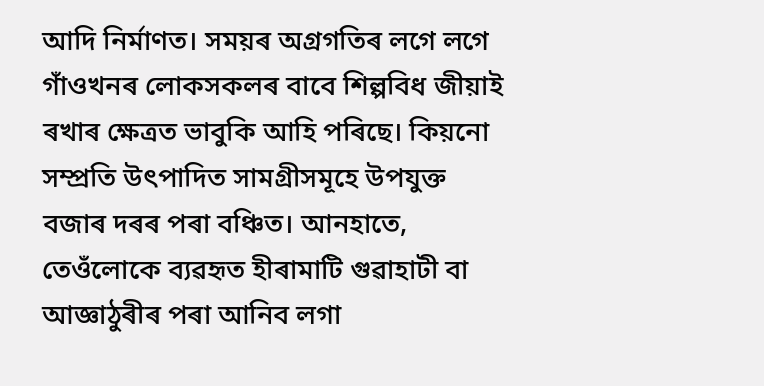আদি নিৰ্মাণত। সময়ৰ অগ্ৰগতিৰ লগে লগে গাঁওখনৰ লোকসকলৰ বাবে শিল্পবিধ জীয়াই ৰখাৰ ক্ষেত্ৰত ভাবুকি আহি পৰিছে। কিয়নো সম্প্রতি উৎপাদিত সামগ্ৰীসমূহে উপযুক্ত বজাৰ দৰৰ পৰা বঞ্চিত। আনহাতে, তেওঁলোকে ব্যৱহৃত হীৰামাটি গুৱাহাটী বা আজ্ঞাঠুৰীৰ পৰা আনিব লগা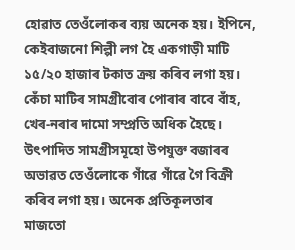হোৱাত তেওঁলোকৰ ব্যয় অনেক হয়। ইপিনে, কেইবাজনো শিল্পী লগ হৈ একগাড়ী মাটি ১৫/২০ হাজাৰ টকাত ক্ৰয় কৰিব লগা হয়। কেঁচা মাটিৰ সামগ্ৰীবোৰ পোৰাৰ বাবে বাঁহ, খেৰ-নৰাৰ দামো সম্প্রতি অধিক হৈছে। উৎপাদিত সামগ্রীসমূহো উপযুক্ত বজাৰৰ অভাৱত তেওঁলোকে গাঁৱে গাঁৱে গৈ বিক্ৰী কৰিব লগা হয়। অনেক প্রতিকূলতাৰ মাজতো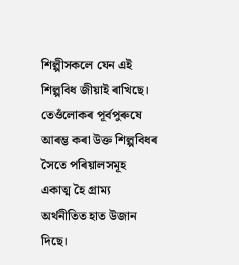শিল্পীসকলে যেন এই শিল্পবিধ জীয়াই ৰাখিছে। তেওঁলোকৰ পূৰ্বপুৰুষে আৰম্ভ কৰা উক্ত শিল্পবিধৰ সৈতে পৰিয়ালসমূহ একাত্ম হৈ গ্রাম্য অর্থনীতিত হাত উজান দিছে।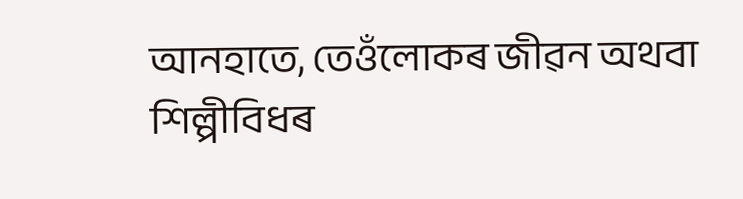আনহাতে, তেওঁলোকৰ জীৱন অথবা শিল্পীবিধৰ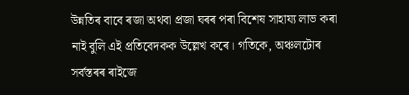উন্নতিৰ বাবে ৰজা অথবা প্ৰজা ঘৰৰ পৰা বিশেষ সাহায্য লাভ কৰা নাই বুলি এই প্রতিবেদকক উল্লেখ কৰে। গতিকে, অঞ্চলটোৰ সৰ্বস্তৰৰ ৰাইজে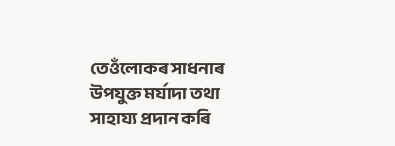তেওঁলোকৰ সাধনাৰ উপযুক্ত মর্যাদা তথা সাহায্য প্রদান কৰি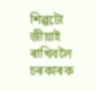শিল্পটো জীয়াই ৰাখিবলৈ চৰকাৰক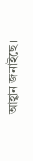আহ্বান জনাইছে।